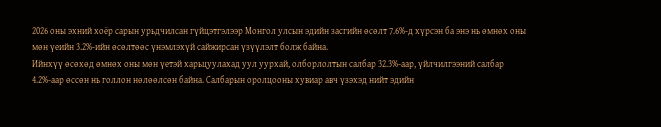2026 оны эхний хоёр сарын урьдчилсан гүйцэтгэлээр Монгол улсын эдийн засгийн өсөлт 7.6%-д хүрсэн ба энэ нь өмнөх оны мөн үеийн 3.2%-ийн өсөлтөөс үнэмлэхүй сайжирсан үзүүлэлт болж байна.
Ийнхүү өсөхөд өмнөх оны мөн үетэй харьцуулахад уул уурхай, олборлолтын салбар 32.3%-аар, үйлчилгээний салбар 4.2%-аар өссөн нь голлон нөлөөлсөн байна. Салбарын оролцооны хувиар авч үзэхэд нийт эдийн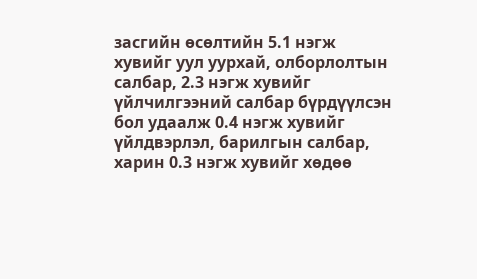засгийн өсөлтийн 5.1 нэгж хувийг уул уурхай, олборлолтын салбар, 2.3 нэгж хувийг үйлчилгээний салбар бүрдүүлсэн бол удаалж 0.4 нэгж хувийг үйлдвэрлэл, барилгын салбар, харин 0.3 нэгж хувийг хөдөө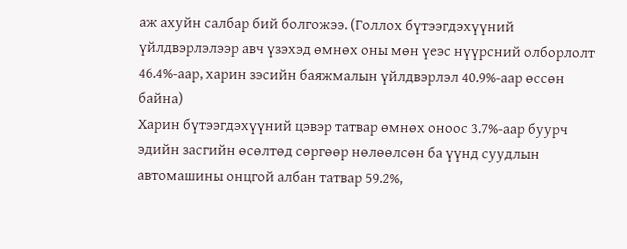аж ахуйн салбар бий болгожээ. (Голлох бүтээгдэхүүний үйлдвэрлэлээр авч үзэхэд өмнөх оны мөн үеэс нүүрсний олборлолт 46.4%-аар, харин зэсийн баяжмалын үйлдвэрлэл 40.9%-аар өссөн байна)
Харин бүтээгдэхүүний цэвэр татвар өмнөх оноос 3.7%-аар буурч эдийн засгийн өсөлтөд сөргөөр нөлөөлсөн ба үүнд суудлын автомашины онцгой албан татвар 59.2%,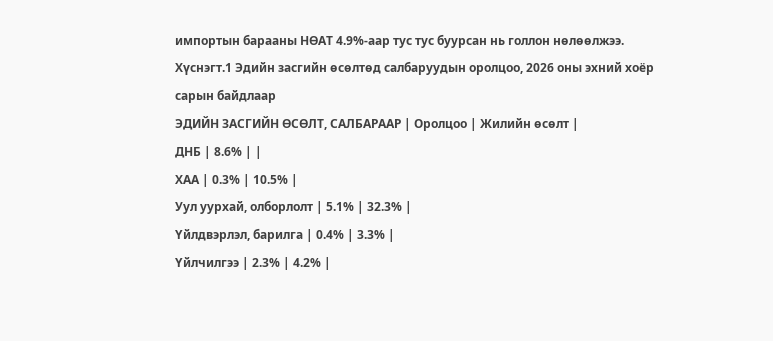импортын барааны НӨАТ 4.9%-аар тус тус буурсан нь голлон нөлөөлжээ.
Хүснэгт.1 Эдийн засгийн өсөлтөд салбаруудын оролцоо, 2026 оны эхний хоёр сарын байдлаар
ЭДИЙН ЗАСГИЙН ӨСӨЛТ, САЛБАРААР | Оролцоо | Жилийн өсөлт |
ДНБ | 8.6% | |
ХАА | 0.3% | 10.5% |
Уул уурхай, олборлолт | 5.1% | 32.3% |
Үйлдвэрлэл, барилга | 0.4% | 3.3% |
Үйлчилгээ | 2.3% | 4.2% |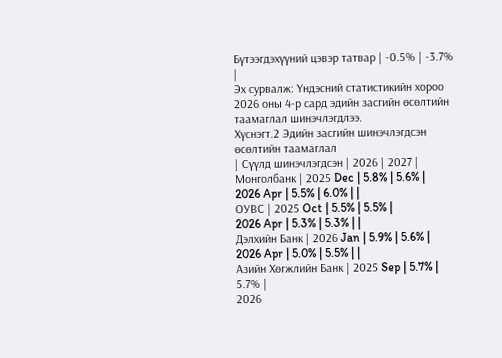Бүтээгдэхүүний цэвэр татвар | -0.5% | -3.7% |
Эх сурвалж: Үндэсний статистикийн хороо
2026 оны 4-р сард эдийн засгийн өсөлтийн таамаглал шинэчлэгдлээ.
Хүснэгт.2 Эдийн засгийн шинэчлэгдсэн өсөлтийн таамаглал
| Сүүлд шинэчлэгдсэн | 2026 | 2027 |
Монголбанк | 2025 Dec | 5.8% | 5.6% |
2026 Apr | 5.5% | 6.0% | |
ОУВС | 2025 Oct | 5.5% | 5.5% |
2026 Apr | 5.3% | 5.3% | |
Дэлхийн Банк | 2026 Jan | 5.9% | 5.6% |
2026 Apr | 5.0% | 5.5% | |
Азийн Хөгжлийн Банк | 2025 Sep | 5.7% | 5.7% |
2026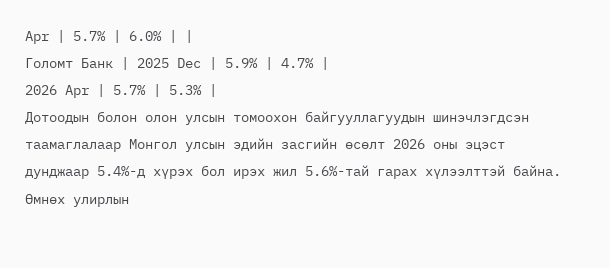Apr | 5.7% | 6.0% | |
Голомт Банк | 2025 Dec | 5.9% | 4.7% |
2026 Apr | 5.7% | 5.3% |
Дотоодын болон олон улсын томоохон байгууллагуудын шинэчлэгдсэн таамаглалаар Монгол улсын эдийн засгийн өсөлт 2026 оны эцэст дунджаар 5.4%-д хүрэх бол ирэх жил 5.6%-тай гарах хүлээлттэй байна.
Өмнөх улирлын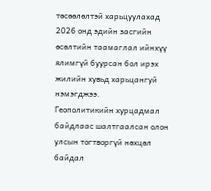төсөөлөлтэй харьцуулахад 2026 онд эдийн засгийн өсөлтийн таамаглал ийнхүү ялимгүй буурсан бол ирэх жилийн хувьд харьцангуй нэмэгджээ.
Геополитикийн хурцадмал байдлаас шалтгаалсан олон улсын тогтворгүй нөхцөл байдал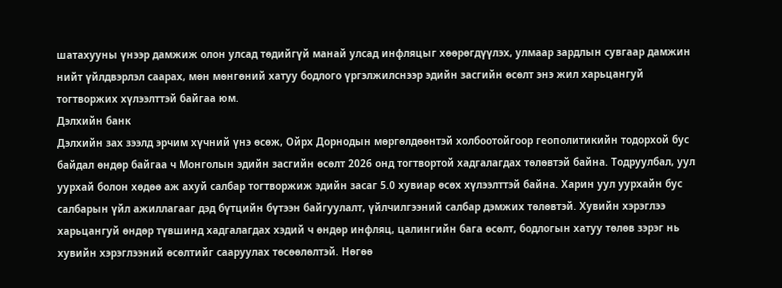шатахууны үнээр дамжиж олон улсад төдийгүй манай улсад инфляцыг хөөрөгдүүлэх, улмаар зардлын сувгаар дамжин нийт үйлдвэрлэл саарах, мөн мөнгөний хатуу бодлого үргэлжилснээр эдийн засгийн өсөлт энэ жил харьцангуй тогтворжих хүлээлттэй байгаа юм.
Дэлхийн банк
Дэлхийн зах зээлд эрчим хүчний үнэ өсөж, Ойрх Дорнодын мөргөлдөөнтэй холбоотойгоор геополитикийн тодорхой бус байдал өндөр байгаа ч Монголын эдийн засгийн өсөлт 2026 онд тогтвортой хадгалагдах төлөвтэй байна. Тодруулбал, уул уурхай болон хөдөө аж ахуй салбар тогтворжиж эдийн засаг 5.0 хувиар өсөх хүлээлттэй байна. Харин уул уурхайн бус салбарын үйл ажиллагааг дэд бүтцийн бүтээн байгуулалт, үйлчилгээний салбар дэмжих төлөвтэй. Хувийн хэрэглээ харьцангуй өндөр түвшинд хадгалагдах хэдий ч өндөр инфляц, цалингийн бага өсөлт, бодлогын хатуу төлөв зэрэг нь хувийн хэрэглээний өсөлтийг сааруулах төсөөлөлтэй. Нөгөө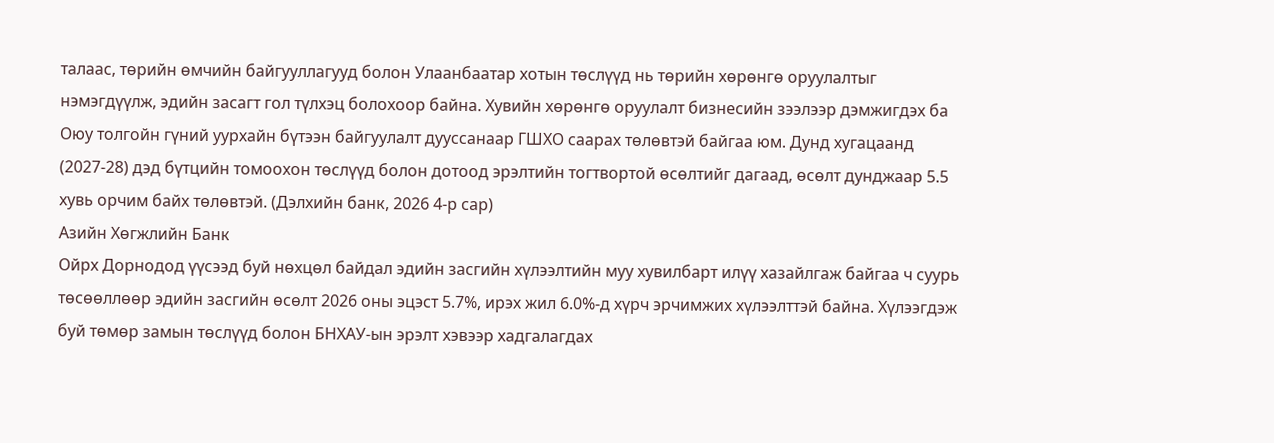талаас, төрийн өмчийн байгууллагууд болон Улаанбаатар хотын төслүүд нь төрийн хөрөнгө оруулалтыг нэмэгдүүлж, эдийн засагт гол түлхэц болохоор байна. Хувийн хөрөнгө оруулалт бизнесийн зээлээр дэмжигдэх ба Оюу толгойн гүний уурхайн бүтээн байгуулалт дууссанаар ГШХО саарах төлөвтэй байгаа юм. Дунд хугацаанд (2027-28) дэд бүтцийн томоохон төслүүд болон дотоод эрэлтийн тогтвортой өсөлтийг дагаад, өсөлт дунджаар 5.5 хувь орчим байх төлөвтэй. (Дэлхийн банк, 2026 4-р сар)
Азийн Хөгжлийн Банк
Ойрх Дорнодод үүсээд буй нөхцөл байдал эдийн засгийн хүлээлтийн муу хувилбарт илүү хазайлгаж байгаа ч суурь төсөөллөөр эдийн засгийн өсөлт 2026 оны эцэст 5.7%, ирэх жил 6.0%-д хүрч эрчимжих хүлээлттэй байна. Хүлээгдэж буй төмөр замын төслүүд болон БНХАУ-ын эрэлт хэвээр хадгалагдах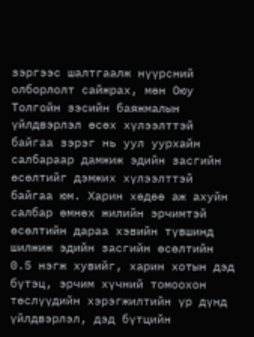зэргээс шалтгаалж нүүрсний олборлолт сайжрах, мөн Оюу Толгойн зэсийн баяжмалын үйлдвэрлэл өсөх хүлээлттэй байгаа зэрэг нь уул уурхайн салбараар дамжиж эдийн засгийн өсөлтийг дэмжих хүлээлттэй байгаа юм. Харин хөдөө аж ахуйн салбар өмнөх жилийн эрчимтэй өсөлтийн дараа хэвийн түвшинд шилжиж эдийн засгийн өсөлтийн 0.5 нэгж хувийг, харин хотын дэд бүтэц, эрчим хүчний томоохон төслүүдийн хэрэгжилтийн үр дүнд үйлдвэрлэл, дэд бүтцийн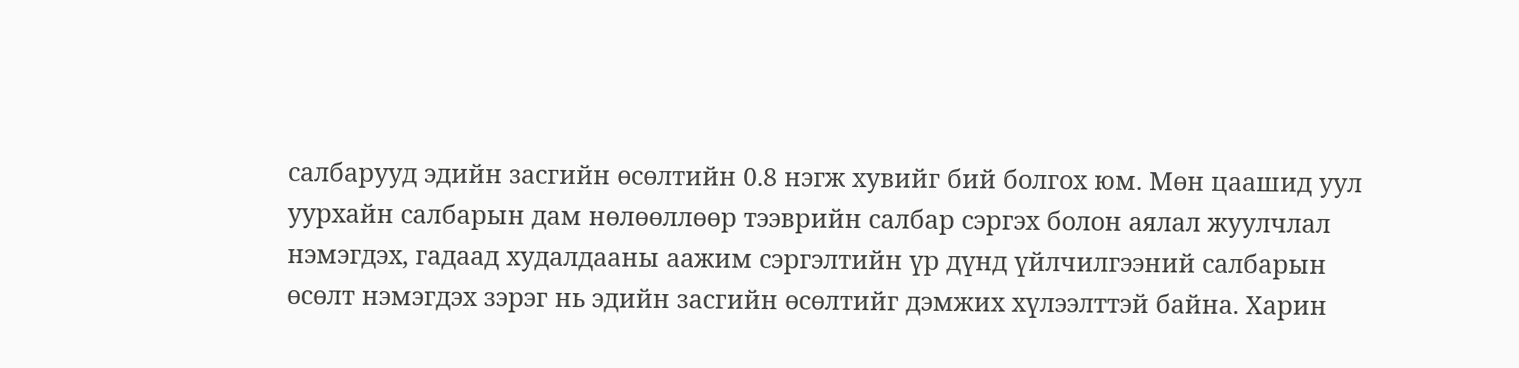салбарууд эдийн засгийн өсөлтийн 0.8 нэгж хувийг бий болгох юм. Мөн цаашид уул уурхайн салбарын дам нөлөөллөөр тээврийн салбар сэргэх болон аялал жуулчлал нэмэгдэх, гадаад худалдааны аажим сэргэлтийн үр дүнд үйлчилгээний салбарын өсөлт нэмэгдэх зэрэг нь эдийн засгийн өсөлтийг дэмжих хүлээлттэй байна. Харин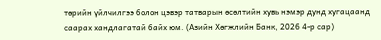төрийн үйлчилгээ болон цэвэр татварын өсөлтийн хувь нэмэр дунд хугацаанд саарах хандлагатай байх юм. (Азийн Хөгжлийн Банк, 2026 4-р сар)